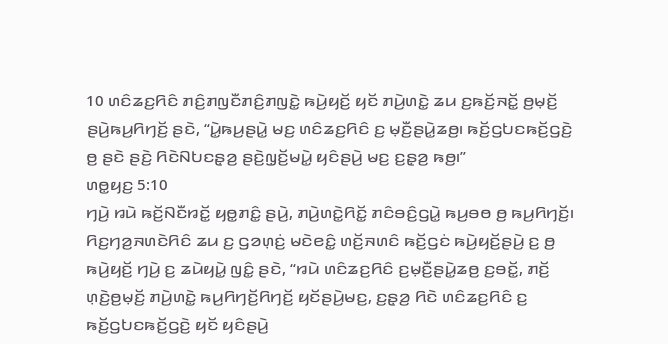10 ꤛꤢꤨꤘꤢ꤬ꤖꤢꤨ ꤊꤢꤨ꤬ꤊꤜꤢꤪꤊꤢꤨ꤬ꤊꤜꤢꤧ꤭ ꤒꤣꤧ꤬ꤟꤢꤩ꤬ ꤟꤢꤩ ꤊꤣꤧ꤬ꤛꤢꤧ꤭ ꤘꤣ ꤢ꤬ꤒꤢꤩ꤬ꤏꤢꤩ꤭ ꤥ꤬ꤗ꤫ꤢꤩ꤬ ꤔꤣꤧ꤬ꤒꤣ꤬ꤖꤚꤢꤩ꤬ ꤔꤢꤧ, “ꤣꤧ꤭ꤒꤣ꤬ꤔꤣꤧ꤭ ꤗꤢ꤬ ꤛꤢꤨꤘꤢ꤬ꤖꤢꤨ ꤢ꤬ ꤗ꤫ꤢꤪ꤬ꤔꤣꤧ꤭ꤘꤥ꤬꤯ ꤒꤢꤩ꤬ꤞꤝꤢꤒꤢꤩ꤬ꤞꤢꤧ꤬ ꤥ꤬ ꤔꤢꤧ ꤔꤢꤧ꤬ ꤖꤢꤧꤡꤝꤢꤔ꤫ꤤ꤬ ꤔꤢꤧ꤬ꤜ꤫ꤢꤩ꤬ꤗꤣꤧ꤭ ꤟꤢꤨꤔꤣꤧ꤬ ꤗꤢ꤬ ꤢ꤬ꤔ꤫ꤤ꤬ ꤒꤥ꤬꤯”
ꤛꤥ꤭ꤟꤢ꤬ 5:10
ꤚꤣꤧ꤬ ꤙꤣꤧ ꤒꤢꤩ꤬ꤡꤢꤪꤙꤢꤩ꤭ ꤟꤥ꤭ꤊꤢꤨ꤭ ꤔꤣꤧ꤬, ꤊꤣꤧ꤬ꤛꤢꤧ꤭ꤖꤢꤩ꤭ ꤊꤢꤨꤋꤢꤨ꤬ꤞꤣꤧ꤭ ꤒꤣ꤬ꤋꤥ ꤥ꤬ ꤒꤣ꤬ꤖꤚꤢꤩ꤬꤯ ꤖꤢ꤬ꤚꤤ꤬ꤏꤛꤢꤧꤖꤢꤨ ꤘꤣ ꤢ꤬ ꤞꤤꤛ꤫ꤢꤦ꤬ ꤗꤢꤧꤕꤢꤨ꤭ ꤛꤢꤩ꤬ꤏꤛꤢꤨ ꤒꤢꤩ꤬ꤞꤢꤦ ꤒꤣꤧ꤬ꤟꤢꤩ꤬ꤔꤣꤧ꤬ ꤢ꤬ ꤥ꤬ ꤒꤣꤧ꤬ꤟꤢꤩ꤬ ꤚꤣꤧ꤬ ꤢ꤬ ꤘꤣꤧꤟꤣꤧ꤭ ꤜꤢꤨ꤭ ꤔꤢꤧ, “ꤙꤣꤧ ꤛꤢꤨꤘꤢ꤬ꤖꤢꤨ ꤢ꤬ꤗ꤫ꤢꤪ꤬ꤔꤣꤧ꤭ꤘꤥ꤬ ꤢ꤬ꤋꤢꤩ꤭, ꤊꤢꤩ꤬ ꤛ꤫ꤢꤧ꤬ꤥ꤬ꤗ꤫ꤢꤩ꤬ ꤊꤣꤧ꤬ꤛꤢꤧ꤭ ꤒꤣ꤬ꤖꤚꤢꤩ꤬ꤖꤚꤢꤩ꤬ ꤟꤢꤩꤔꤣꤧ꤬ꤗꤢ꤬, ꤢ꤬ꤔ꤫ꤤ꤬ ꤖꤢꤧ ꤛꤢꤨꤘꤢ꤬ꤖꤢꤨ ꤢ꤬ ꤒꤢꤩ꤬ꤞꤝꤢꤒꤢꤩ꤬ꤞꤢꤧ꤬ ꤟꤢꤩ ꤟꤢꤨꤔꤣꤧ꤬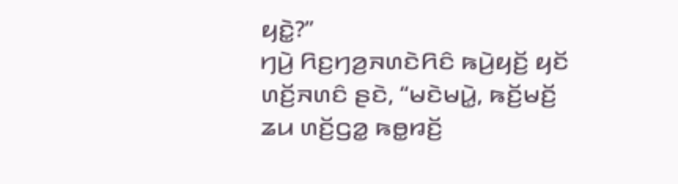ꤟꤢꤧ꤭?”
ꤚꤣꤧ꤬ ꤖꤢ꤬ꤚꤤ꤬ꤏꤛꤢꤧꤖꤢꤨ ꤒꤣꤧ꤬ꤟꤢꤩ꤬ ꤟꤢꤩ ꤛꤢꤩ꤬ꤏꤛꤢꤨ ꤔꤢꤧ, “ꤗꤢꤧꤗꤣꤧ꤭, ꤒꤢꤩ꤬ꤗꤢꤩ꤬ ꤘꤣ ꤛꤢꤩ꤬ꤞꤤ꤭ ꤒꤥ꤭ꤙꤢꤩ꤬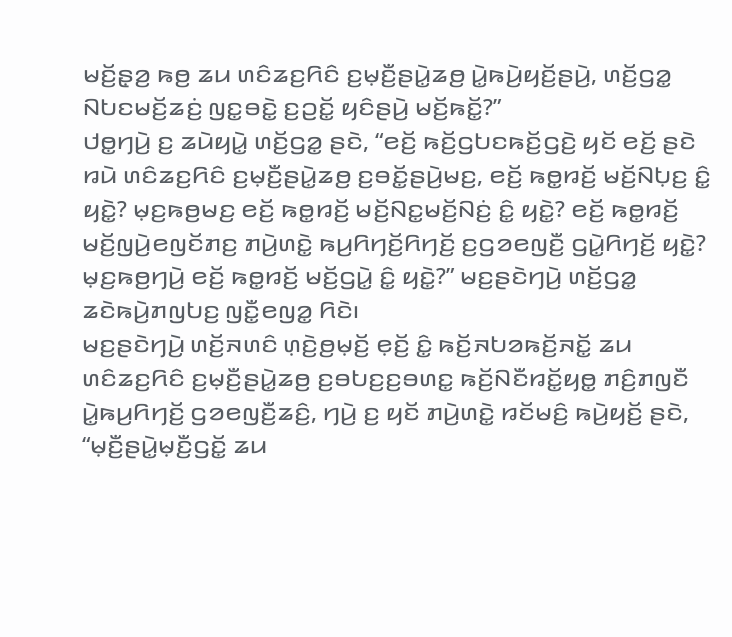ꤗꤢꤩ꤬ꤔ꤫ꤤ꤬ ꤒꤥ꤬ ꤘꤣ ꤛꤢꤨꤘꤢ꤬ꤖꤢꤨ ꤢ꤬ꤗ꤫ꤢꤪ꤬ꤔꤣꤧ꤭ꤘꤥ꤬ ꤣꤧ꤭ꤒꤣꤧ꤬ꤟꤢꤩ꤬ꤔꤣꤧ꤬, ꤛꤢꤩ꤬ꤞꤤ꤭ ꤡꤝꤢꤗꤢꤩ꤬ꤘꤢꤦ꤬ ꤜꤢ꤭ꤋꤢꤧ꤭ ꤢ꤬ꤑꤢꤩ꤭ ꤟꤢꤨꤔꤣꤧ꤬ ꤗꤢꤩ꤬ꤒꤢꤩ꤭?”
ꤓꤥ꤭ꤚꤣꤧ꤬ ꤢ꤬ ꤘꤣꤧꤟꤣꤧ꤭ ꤛꤢꤩ꤬ꤞꤤ꤭ ꤔꤢꤧ, “ꤕꤢꤩ꤬ ꤒꤢꤩ꤬ꤞꤝꤢꤒꤢꤩ꤬ꤞꤢꤧ꤬ ꤟꤢꤩ ꤕꤢꤩ꤬ ꤔꤢꤧ ꤙꤣꤧ ꤛꤢꤨꤘꤢ꤬ꤖꤢꤨ ꤢ꤬ꤗ꤫ꤢꤪ꤬ꤔꤣꤧ꤭ꤘꤥ꤬ ꤢ꤬ꤋꤢꤩ꤭ꤔꤣꤧ꤬ꤗꤢ꤬, ꤕꤢꤩ꤬ ꤒꤥ꤭ꤙꤢꤩ꤬ ꤗꤢꤩ꤬ꤡꤝ꤫ꤢ꤬ ꤢꤨ꤭ ꤟꤢꤧ꤭? ꤗ꤫ꤢ꤬ꤒꤥ꤬ꤗꤢ꤬ ꤕꤢꤩ꤬ ꤒꤥ꤭ꤙꤢꤩ꤬ ꤗꤢꤩ꤬ꤡꤢ꤭ꤗꤢꤩ꤬ꤡꤢꤦ꤬ ꤢꤨ꤭ ꤟꤢꤧ꤭? ꤕꤢꤩ꤬ ꤒꤥ꤭ꤙꤢꤩ꤬ ꤗꤢꤩ꤬ꤜꤣꤧ꤬ꤕꤜꤢꤩꤊꤢ꤬ ꤊꤣꤧ꤬ꤛꤢꤧ꤭ ꤒꤣ꤬ꤖꤚꤢꤩ꤬ꤖꤚꤢꤩ꤬ ꤢ꤬ꤞꤤꤕꤜꤢꤪ꤬ ꤞꤣꤧ꤭ꤖꤚꤢꤩ꤬ ꤟꤢꤧ꤭? ꤗ꤫ꤢ꤬ꤒꤥ꤬ꤚꤣꤧ꤬ ꤕꤢꤩ꤬ ꤒꤥ꤭ꤙꤢꤩ꤬ ꤗꤢꤩ꤬ꤞꤣꤧ꤭ ꤢꤨ꤭ ꤟꤢꤧ꤭?” ꤗꤢ꤬ꤔꤢꤧꤚꤣꤧ꤬ ꤛꤢꤩ꤬ꤞꤤ꤭ ꤘꤢꤧꤒꤣꤧ꤬ꤊꤜꤝꤢ꤬ ꤜꤢꤪ꤭ꤕꤜꤤ꤭ ꤖꤢꤧ꤯
ꤗꤢ꤬ꤔꤢꤧꤚꤣꤧ꤬ ꤛꤢꤩ꤬ꤏꤛꤢꤨ ꤛ꤫ꤢꤧ꤬ꤥ꤬ꤗ꤫ꤢꤩ꤬ ꤕ꤫ꤢꤩ꤬ ꤢꤨ꤭ ꤒꤢꤩ꤬ꤏꤝꤤꤒꤢꤩ꤬ꤏꤢꤩ꤭ ꤘꤣ ꤛꤢꤨꤘꤢ꤬ꤖꤢꤨ ꤢ꤬ꤗ꤫ꤢꤪ꤬ꤔꤣꤧ꤭ꤘꤥ꤬ ꤢ꤬ꤋꤝꤢ꤬ꤢ꤬ꤋꤛꤢ꤭ ꤒꤢꤩ꤬ꤡꤢꤪꤙꤢꤩ꤭ꤟꤥ꤭ ꤊꤢꤨ꤬ꤊꤜꤢꤪ ꤣꤧ꤭ꤒꤣ꤬ꤖꤚꤢꤩ꤬ ꤞꤤꤕꤜꤢꤪ꤬ꤘꤢꤨ꤬, ꤚꤣꤧ꤬ ꤢ꤬ ꤟꤢꤩ ꤊꤣꤧ꤬ꤛꤢꤧ꤭ ꤙꤢꤩꤗꤢꤨ꤬ ꤒꤣꤧ꤬ꤟꤢꤩ꤬ ꤔꤢꤧ, “ꤗ꤫ꤢꤪ꤬ꤔꤣꤧ꤭ꤗ꤫ꤢꤪ꤬ꤞꤢꤩ꤭ ꤘꤣ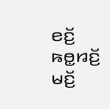ꤕꤢꤩ꤬ ꤒꤥ꤭ꤙꤢꤩ꤬ ꤗꤢꤩ꤬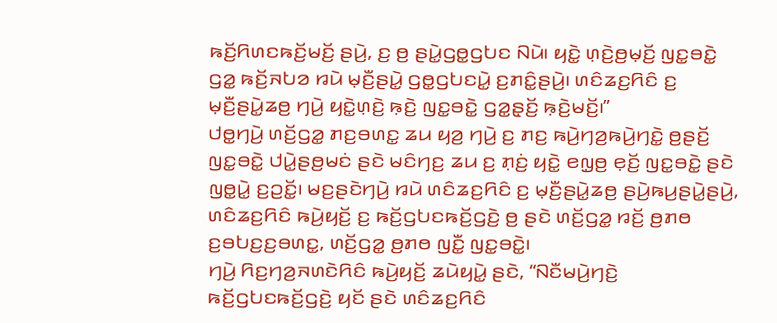ꤒꤢꤩ꤬ꤖꤛꤢꤒꤢꤩ꤬ꤗꤢꤩ꤬ ꤔꤣꤧ꤬, ꤢ꤬ ꤥ꤬ ꤔꤣꤧ꤭ꤞꤥ꤭ꤞꤝꤢ ꤡꤣꤧ꤯ ꤟꤢꤧ꤭ ꤛ꤫ꤢꤧ꤬ꤥ꤬ꤗ꤫ꤢꤩ꤬ ꤜꤢ꤭ꤋꤢꤧ꤭ ꤞꤤ꤭ ꤒꤢꤩ꤬ꤏꤝꤤ ꤙꤣꤧ ꤗ꤫ꤢꤪ꤬ꤔꤣꤧ꤭ ꤞꤥ꤭ꤞꤝꤢꤣꤧ꤭ ꤢ꤬ꤊꤢꤨ꤭ꤔꤣꤧ꤬꤯ ꤛꤢꤨꤘꤢ꤬ꤖꤢꤨ ꤢ꤬ ꤗ꤫ꤢꤪ꤬ꤔꤣꤧ꤭ꤘꤥ꤬ ꤚꤣꤧ꤬ ꤟꤢꤧ꤭ꤛ꤫ꤢꤧ꤬ ꤒ꤫ꤢꤧ꤬ ꤜꤢ꤭ꤋꤢꤧ꤭ ꤞꤤ꤭ꤔ꤫ꤢꤩ꤬ ꤒ꤫ꤢꤧ꤬ꤗꤢꤩ꤬꤯”
ꤓꤥ꤭ꤚꤣꤧ꤬ ꤛꤢꤩ꤬ꤞꤤ꤭ ꤊꤢ꤬ꤋꤛꤢ꤭ ꤘꤣ ꤟꤤ꤬ ꤚꤣꤧ꤬ ꤢ꤬ ꤊꤢ꤬ ꤒꤣꤧ꤬ꤚꤤ꤬ꤒꤣꤧ꤬ꤚꤢꤧ꤭ ꤥ꤬ꤔꤢꤩ꤬ ꤜꤢ꤭ꤋꤢꤧ꤭ ꤓꤣꤧ꤭ꤔꤥ꤬ꤗꤢꤦ ꤔꤢꤧ ꤗꤢꤨꤚꤢ꤬ ꤘꤣ ꤢ꤬ ꤊ꤫ꤢꤦ꤬ ꤟꤢꤧ꤭ ꤕꤜ꤫ꤥ꤬ ꤕ꤫ꤢꤩ꤬ ꤜꤢ꤭ꤋꤢꤧ꤭ ꤔꤢꤧ ꤜꤥ꤭ꤣꤧ꤭ ꤢ꤬ꤑꤢꤩ꤭꤯ ꤗꤢ꤬ꤔꤢꤧꤚꤣꤧ꤬ ꤙꤣꤧ ꤛꤢꤨꤘꤢ꤬ꤖꤢꤨ ꤢ꤬ ꤗ꤫ꤢꤪ꤬ꤔꤣꤧ꤭ꤘꤥ꤬ ꤔꤣꤧ꤬ꤒꤣ꤬ꤔꤣꤧ꤭ꤔꤣꤧ꤬, ꤛꤢꤨꤘꤢ꤬ꤖꤢꤨ ꤒꤣꤧ꤬ꤟꤢꤩ꤬ ꤢ꤬ ꤒꤢꤩ꤬ꤞꤝꤢꤒꤢꤩ꤬ꤞꤢꤧ꤬ ꤥ꤬ ꤔꤢꤧ ꤛꤢꤩ꤬ꤞꤤ꤭ ꤙꤢꤩ꤬ ꤥ꤬ꤊꤥ ꤢ꤬ꤋꤝꤢ꤬ꤢ꤬ꤋꤛꤢ꤭, ꤛꤢꤩ꤬ꤞꤤ꤭ ꤥ꤬ꤊꤥ ꤜꤢꤪ꤭ ꤜꤢ꤭ꤋꤢꤧ꤭꤯
ꤚꤣꤧ꤬ ꤖꤢ꤬ꤚꤤ꤬ꤏꤛꤢꤧꤖꤢꤨ ꤒꤣꤧ꤬ꤟꤢꤩ꤬ ꤘꤣꤧꤟꤣꤧ꤭ ꤔꤢꤧ, “ꤡꤢꤪꤗꤣꤧ꤬ꤚꤢꤧ꤬ ꤒꤢꤩ꤬ꤞꤝꤢꤒꤢꤩ꤬ꤞꤢꤧ꤬ ꤟꤢꤩ ꤔꤢꤧ ꤛꤢꤨꤘꤢ꤬ꤖꤢꤨ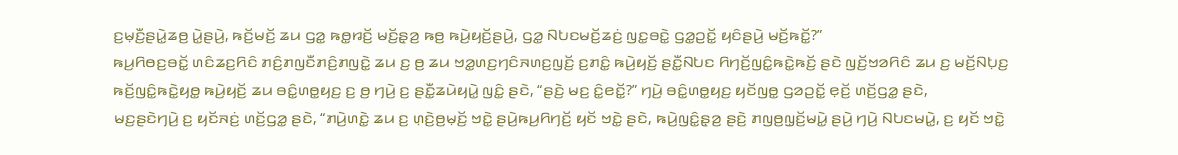ꤢ꤬ꤗ꤫ꤢꤪ꤬ꤔꤣꤧ꤭ꤘꤥ꤬ ꤣꤧ꤭ꤔꤣꤧ꤬, ꤒꤢꤩ꤬ꤗꤢꤩ꤬ ꤘꤣ ꤞꤤ꤭ ꤒꤥ꤭ꤙꤢꤩ꤬ ꤗꤢꤩ꤬ꤔ꤫ꤤ꤬ ꤒꤥ꤬ ꤒꤣꤧ꤬ꤟꤢꤩ꤬ꤔꤣꤧ꤬, ꤞꤤ꤭ ꤡꤝꤢꤗꤢꤩ꤬ꤘꤢꤦ꤬ ꤜꤢ꤭ꤋꤢꤧ꤭ ꤞꤤ꤭ꤑꤢꤩ꤭ ꤟꤢꤨꤔꤣꤧ꤬ ꤗꤢꤩ꤬ꤒꤢꤩ꤭?”
ꤒꤣ꤬ꤖꤥꤢ꤬ꤋꤢꤩ꤭ ꤛꤢꤨꤘꤢ꤬ꤖꤢꤨ ꤊꤢꤨ꤬ꤊꤜꤢꤪꤊꤢꤨ꤬ꤊꤜꤢꤧ꤭ ꤘꤣ ꤢ꤬ ꤥ꤬ ꤘꤣ ꤠꤤ꤭ꤛꤢ꤬ꤚꤢꤨꤏꤛꤢ꤬ꤜꤢꤩ꤬ ꤢ꤬ꤊꤢꤨ꤭ ꤒꤣꤧ꤬ꤟꤢꤩ꤬ ꤔꤢꤪ꤭ꤡꤝꤢ ꤖꤚꤢꤩ꤬ꤜꤢꤨ꤭ꤒꤢꤧ꤭ꤒꤢꤩ꤬ ꤔꤢꤧ ꤜꤢꤩ꤬ꤠꤤꤖꤢꤨ ꤘꤣ ꤢ꤬ ꤗꤢꤩ꤬ꤡꤝ꤫ꤢ꤬ ꤒꤢꤩ꤬ꤜꤢꤨ꤭ꤒꤢꤧ꤭ꤟꤥ꤭ ꤒꤣꤧ꤬ꤟꤢꤩ꤬ ꤘꤣ ꤋꤢꤨ꤭ꤛꤥ꤭ꤟꤢ꤬ ꤢ꤬ ꤥ꤬ ꤚꤣꤧ꤬ ꤢ꤬ ꤔꤢꤪ꤭ꤘꤣꤧꤟꤣꤧ꤭ ꤜꤢꤨ꤭ ꤔꤢꤧ, “ꤔꤢꤧ꤬ ꤗꤢ꤬ ꤢꤨ꤭ꤕꤢꤩ꤭?” ꤚꤣꤧ꤬ ꤋꤢꤨ꤭ꤛꤥ꤭ꤟꤢ꤬ ꤟꤢꤩꤜꤥ꤭ ꤞꤤꤑꤢꤩ꤭ ꤕ꤫ꤢꤩ꤬ ꤛꤢꤩ꤬ꤞꤤ꤭ ꤔꤢꤧ,
ꤗꤢ꤬ꤔꤢꤧꤚꤣꤧ꤬ ꤢ꤬ ꤟꤢꤩꤏꤢꤦ꤬ ꤛꤢꤩ꤬ꤞꤤ꤭ ꤔꤢꤧ, “ꤊꤣꤧ꤬ꤛꤢꤧ꤭ ꤘꤣ ꤢ꤬ ꤛ꤫ꤢꤧ꤬ꤥ꤬ꤗ꤫ꤢꤩ꤬ ꤠꤢꤧ꤭ ꤔꤣꤧ꤬ꤒꤣ꤬ꤖꤚꤢꤩ꤬ ꤟꤢꤩ ꤠꤢꤧ꤭ ꤔꤢꤧ, ꤒꤣꤧ꤬ꤜꤢꤨ꤭ꤔ꤫ꤤ꤬ ꤔꤢꤧ꤬ ꤊꤜꤥ꤬ꤜ꤫ꤢꤩ꤬ꤗꤣꤧ꤭ ꤔꤣꤧ꤬ ꤚꤣꤧ꤬ ꤡꤝꤢꤗꤣꤧ꤭, ꤢ꤬ ꤟꤢꤩ ꤠꤢꤧ꤭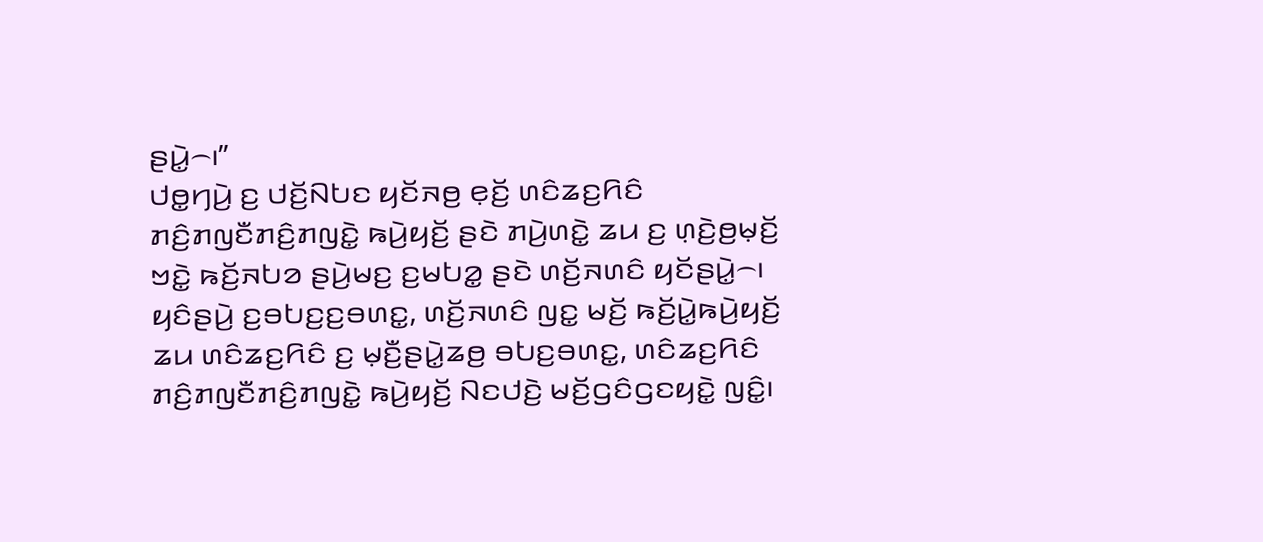ꤔꤣꤧ꤭꤮꤯”
ꤓꤥ꤭ꤚꤣꤧ꤬ ꤢ꤬ ꤓꤢꤩ꤬ꤡꤝꤢ ꤟꤢꤩꤏꤥ꤬ ꤕ꤫ꤢꤩ꤬ ꤛꤢꤨꤘꤢ꤬ꤖꤢꤨ ꤊꤢꤨ꤬ꤊꤜꤢꤪꤊꤢꤨ꤬ꤊꤜꤢꤧ꤭ ꤒꤣꤧ꤬ꤟꤢꤩ꤬ ꤔꤢꤧ ꤊꤣꤧ꤬ꤛꤢꤧ꤭ ꤘꤣ ꤢ꤬ ꤛ꤫ꤢꤧ꤬ꤥ꤬ꤗ꤫ꤢꤩ꤬ ꤠꤢꤧ꤭ ꤒꤢꤩ꤬ꤏꤝꤤ ꤔꤣꤧ꤬ꤗꤢ꤬ ꤢ꤬ꤗꤝꤤ꤭ ꤔꤢꤧ ꤛꤢꤩ꤬ꤏꤛꤢꤨ ꤟꤢꤩꤔꤣꤧ꤭꤮꤯
ꤟꤢꤨꤔꤣꤧ꤬ ꤢ꤬ꤋꤝꤢ꤬ꤢ꤬ꤋꤛꤢ꤭, ꤛꤢꤩ꤬ꤏꤛꤢꤨ ꤜꤢ꤭ ꤗꤢꤩ꤬ ꤒꤢꤩ꤬ꤣꤧ꤭ꤒꤣꤧ꤬ꤟꤢꤩ꤬ ꤘꤣ ꤛꤢꤨꤘꤢ꤬ꤖꤢꤨ ꤢ꤬ ꤗ꤫ꤢꤪ꤬ꤔꤣꤧ꤭ꤘꤥ꤬ ꤋꤝꤢ꤬ꤋꤛꤢ꤭, ꤛꤢꤨꤘꤢ꤬ꤖꤢꤨ ꤊꤢꤨ꤬ꤊꤜꤢꤪꤊꤢꤨ꤬ꤊꤜꤢꤧ꤭ ꤒꤣꤧ꤬ꤟꤢꤩ꤬ ꤡꤢꤓꤢꤧ꤬ ꤗꤢꤩ꤬ꤞꤢꤨꤞꤢꤟꤢꤧ꤭ ꤜꤢꤨ꤭꤯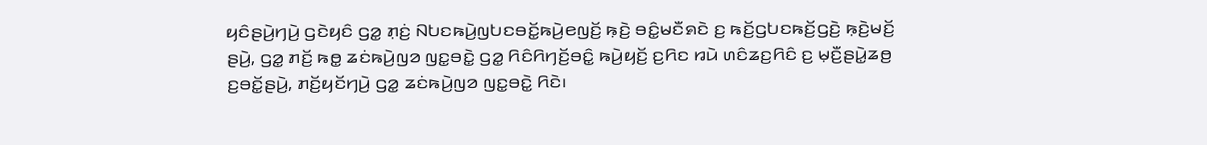ꤟꤢꤨꤔꤣꤧ꤬ꤚꤣꤧ꤬ ꤞꤢꤧꤟꤢꤨ ꤞꤤ꤭ ꤊ꤫ꤢꤦ꤬ ꤡꤝꤢꤒꤣꤧ꤬ꤜꤝꤢꤋꤢꤩ꤭ꤒꤣꤧ꤬ꤕꤜꤢꤩ꤬ ꤒ꤫ꤢꤧ꤬ ꤋꤢꤨ꤭ꤗꤢꤪꤎꤢꤧ ꤢ꤬ ꤒꤢꤩ꤬ꤞꤝꤢꤒꤢꤩ꤬ꤞꤢꤧ꤬ ꤒ꤫ꤢꤧ꤬ꤗꤢꤩ꤬ ꤔꤣꤧ꤬, ꤞꤤ꤭ ꤊꤢꤩ꤬ ꤒꤥ꤭ ꤘꤢꤦꤒꤣꤧ꤬ꤜꤤ ꤜꤢ꤭ꤋꤢꤧ꤭ ꤞꤤ꤭ ꤖꤢꤨꤖꤚꤢꤩ꤬ꤋꤢꤨ꤭ ꤒꤣꤧ꤬ꤟꤢꤩ꤬ ꤢ꤬ꤖꤢ ꤙꤣꤧ ꤛꤢꤨꤘꤢ꤬ꤖꤢꤨ ꤢ꤬ ꤗ꤫ꤢꤪ꤬ꤔꤣꤧ꤭ꤘꤥ꤬ ꤢ꤬ꤋꤢꤩ꤭ꤔꤣꤧ꤬, ꤊꤢꤩ꤬ꤟꤢꤩꤚꤣꤧ꤬ ꤞꤤ꤭ ꤘꤢꤦꤒꤣꤧ꤬ꤜꤤ ꤜꤢ꤭ꤋꤢꤧ꤭ ꤖꤢꤧ꤯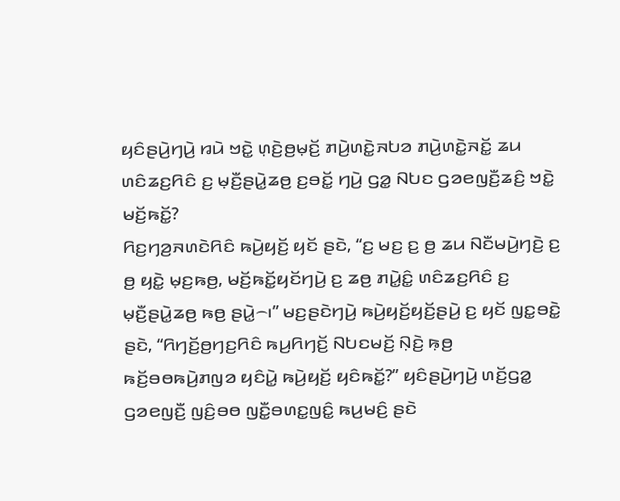ꤟꤢꤨꤔꤣꤧ꤬ꤚꤣꤧ꤬ ꤙꤣꤧ ꤠꤢꤧ꤭ ꤛ꤫ꤢꤧ꤬ꤥ꤬ꤗ꤫ꤢꤩ꤬ ꤊꤣꤧ꤬ꤛꤢꤧ꤭ꤏꤝꤤ ꤊꤣꤧ꤬ꤛꤢꤧ꤭ꤏꤢꤩ꤭ ꤘꤣ ꤛꤢꤨꤘꤢ꤬ꤖꤢꤨ ꤢ꤬ ꤗ꤫ꤢꤪ꤬ꤔꤣꤧ꤭ꤘꤥ꤬ ꤢ꤬ꤋꤢꤩ꤭ ꤚꤣꤧ꤬ ꤞꤤ꤭ ꤡꤝꤢ ꤞꤤꤕꤜꤢꤪ꤬ꤘꤢꤨ꤬ ꤠꤢꤧ꤭ ꤗꤢꤩ꤬ꤒꤢꤩ꤭?
ꤖꤢ꤬ꤚꤤ꤬ꤏꤛꤢꤧꤖꤢꤨ ꤒꤣꤧ꤬ꤟꤢꤩ꤬ ꤟꤢꤩ ꤔꤢꤧ, “ꤢ꤬ ꤗꤢ꤬ ꤢ꤬ ꤥ꤬ ꤘꤣ ꤡꤢꤪꤗꤣꤧ꤬ꤚꤢꤧ꤬ ꤢ꤬ ꤥ꤬ ꤟꤢꤧ꤭ ꤗ꤫ꤢ꤬ꤒꤥ꤬, ꤗꤢꤩ꤬ꤒꤢꤩ꤭ꤟꤢꤩꤚꤣꤧ꤬ ꤢ꤬ ꤘꤥ꤬ ꤊꤣꤧ꤭ꤢꤨ꤭ ꤛꤢꤨꤘꤢ꤬ꤖꤢꤨ ꤢ꤬ ꤗ꤫ꤢꤪ꤬ꤔꤣꤧ꤭ꤘꤥ꤬ ꤒꤥ꤬ ꤔꤣꤧ꤭꤮꤯” ꤗꤢ꤬ꤔꤢꤧꤚꤣꤧ꤬ ꤒꤣꤧ꤬ꤟꤢꤩ꤬ꤟꤢꤩ꤬ꤔꤣꤧ꤬ ꤢ꤬ ꤟꤢꤩ ꤜꤢ꤭ꤋꤢꤧ꤭ ꤔꤢꤧ, “ꤖꤚꤢꤩ꤬ꤥ꤬ꤚꤢ꤬ꤖꤢꤨ ꤒꤣ꤬ꤖꤚꤢꤩ꤬ ꤡꤝꤢꤗꤢꤩ꤬ ꤡ꤫ꤢꤧ꤬ ꤒ꤫ꤥ꤬ ꤒꤢꤩ꤬ꤋꤥꤒꤣꤧ꤬ꤊꤜꤤ ꤟꤢꤨꤣꤧ꤭ ꤒꤣꤧ꤬ꤟꤢꤩ꤬ ꤟꤢꤨꤒꤢꤩ꤭?” ꤟꤢꤨꤔꤣꤧ꤬ꤚꤣꤧ꤬ ꤛꤢꤩ꤬ꤞꤤ꤭ ꤞꤤꤕꤜꤢꤪ꤬ ꤜꤢꤨ꤬ꤋꤥ ꤜꤢꤪ꤭ꤋꤛꤢ꤭ꤜꤢꤨ꤭ ꤒꤣ꤬ꤗꤢꤨ꤬ ꤔꤢꤧ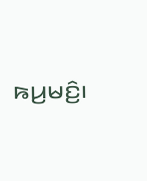ꤒꤣ꤬ꤗꤢꤨ꤬꤯